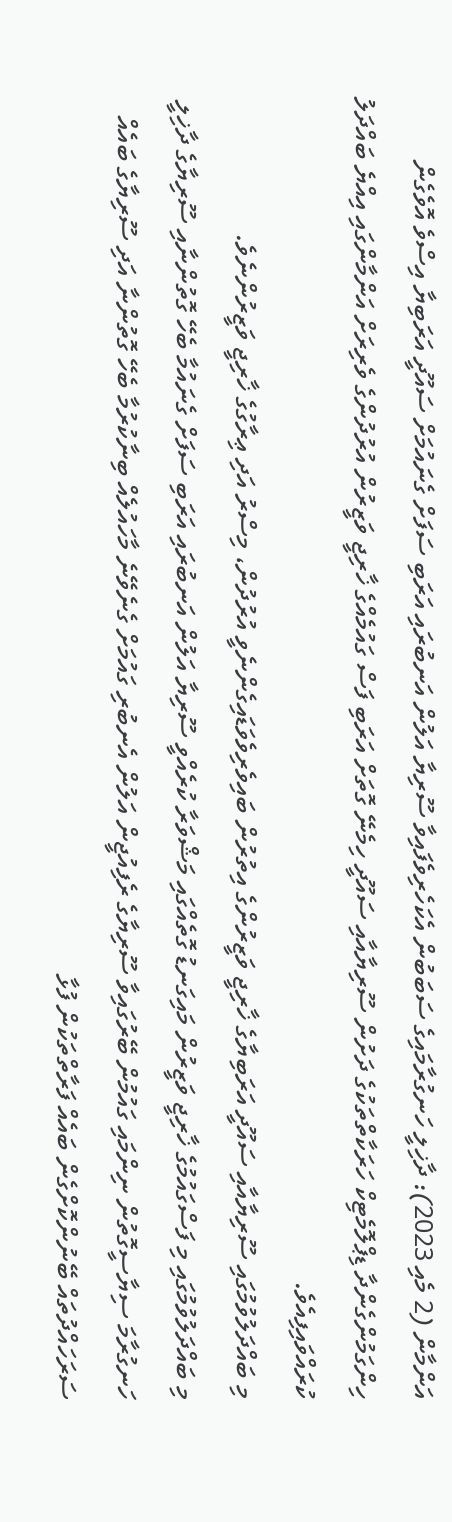އަންމާން (2 މެއި 2023): ދާޚިލީ ހަނގުރާމައިގެ ސަބަބުން އެކަހެރިވެފައިވާ ސޫރިޔާ އަލުން އަނބުރައި އަރަބި ސަފަށް ގެނައުމަށް ސައޫދީ އަރަބިޔާ އިސްވެ އޮވެގެން ހިންގަމުންގެންދާ ޑިޕްލޮމެޓިކް ހަރަކާތްތަކުގެ ދަށުން ސޫރިޔާއާއި ސައޫދީ ހިމެނޭ ގޮތަށް އަރަބި ފަސް ގައުމެއްގެ ޚާރިޖީ ވަޒީރުން އުރުދުންގެ ވެރިރަށް އަންމާންގައި އިއްޔެ ބައްދަލު ކުރައްވައިފިއެވެ.
މި ބައްދަލުވުމުގައި ސޫރިޔާއާއި ސައޫދީ އަރަބިޔާގެ ޚާރިޖީ ވަޒީރުންގެ އިތުރުން ބައިވެރިވެވަޑައިގެންނެވީ އުރުދުން، މިސްރު އަދި ޢިރާގުގެ ޚާރިޖީ ވަޒީރުންނެވެ.
މި ބައްދަލުވުމުގައި މި ފަސްގައުމުގެ ޚާރިޖީ ވަޒީރުން މައިގަނޑު ގޮތެއްގައި މަޝްވަރާ ކުރެއްވީ ސޫރިޔާ އަލުން އަނބުރައި އަރަބި ސަފަށް ގެނައުމާ ބެހޭ ގޮތުންނާއި ސޫރިޔާގެ ދާޚިލީ ހަނގުރާމަ ސިޔާސީގޮތުން ނިންމައި ގައުމުން ބޭރުގައިވާ ސޫރިޔާގެ ރެފިއުޖީން އަލުން އެނބުރި ގައުމަށް ގެނެވޭނެ މާހައުލެއް ބިނާކުރުމާ ބެހޭ ގޮތުންނާ އަދި ސޫރިޔާގެ ބައެއް ސަރަހައްދުތައް ބޭނުންކޮށްގެން ބައެއް ފަރާތްތަކުން ފުޅާ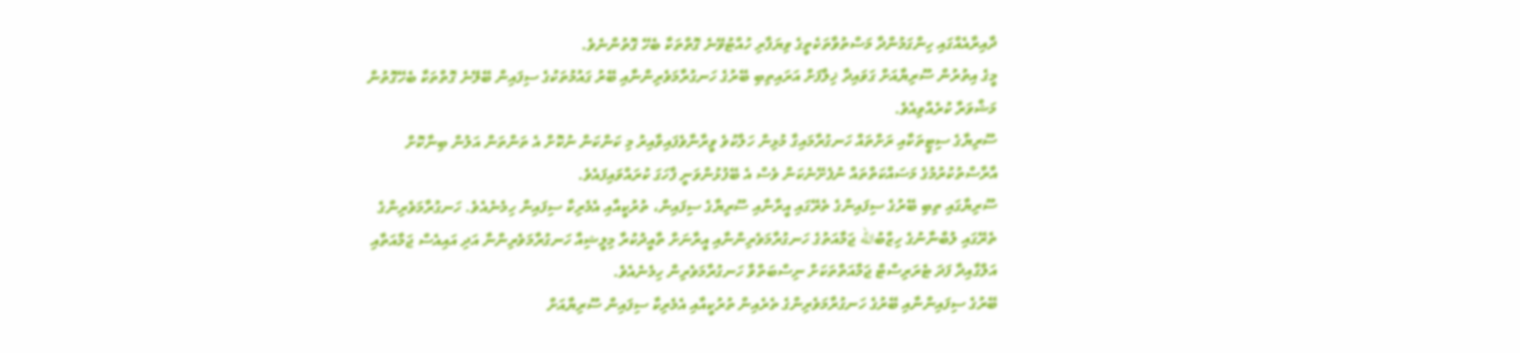ދާއިރާއެއްގައި ހިންގަމުންދާ މަސްތުވާތަކެތީގެ ވިޔަފާރި ހުއްޓުވޭނެ ގޮތްތަކާ ބެހޭ ގޮތުންނެވެ.
މީގެ އިތުރުން ސޫރިޔާއަށް ގަވައިދާ ޚިލާފަށް އަރައިތިބި ބޭރުގެ ހަނގުރާމަވެރިންނާއި ބޭރު ގައުމުތަކުގެ ސިފައިން ބޭލޭނެ ގޮތްތަކާ ބެހޭގޮތުން މަޝްވަރާ ކުރެއްވިއެވެ.
ސޫރިޔާގެ ސިޓީތަކާއި ރަށްތައް ހަނގުރާމައިގާ މުޅިން ހަލާކުވެ ވީރާނާވެފައިވާއިރު މި ކަންކަން ނުކޮށް އެ ތަންތަން އަލުން ބިނާކޮށް އާރާސްތުކުރުމުގެ މަސައްކަތްތައް ނުފެށޭނެކަން ވެސް އެ ބޭފުޅުންވަނީ ފާހަގަ ކުރައްވައިފައެވެ.
ސޫރިޔާގައި ތިބި ބޭރުގެ ސިފައިންގެ ތެރޭގައި އީރާނާއި ސޫރިޔާގެ ސިފައިން، ތުރުކީއާއި އެމެރިކާ ސިފައިން ހިމެނެއެވެ. ހަނގުރާމަވެރިންގެ ތެރޭގައި ލުބްނާނުގެ ހިޒްބުالله ޖަމާއަތުގެ ހަނގުރާމަވެރިންނާއި އީރާނަށް ތާއީދުކުރާ މިލީޝިއާ ހަނގުރާމަވެރިންނާ އަދި އައިއެސް ޖަމާއަތާއި އަލްގާއިދާ ފަދަ ޓެރަރިސްޓް ޖަމާއަތްތަކަށް ނިސްބަތްވާ ހަނގުރާމަވެރިން ހިމެނެއެވެ.
ބޭރުގެ ސިފައިންނާއި ބޭރުގެ ހަނގުރާމަވެރިންގެ ތެރެއިން ތުރުކީއާއި އެމެރިކާ ސިފައިން ސޫރިޔާއަށް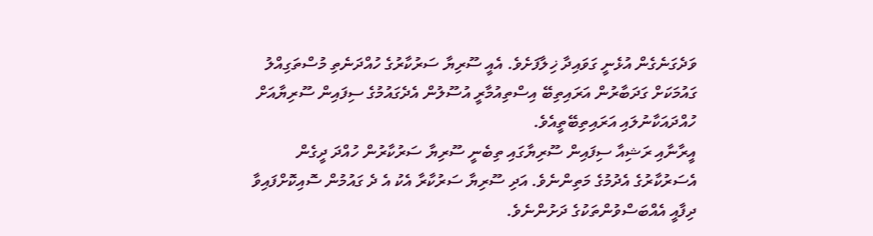ވަދެގަނެގެން އުޅެނީ ގަވައިދާ ޚިލާފަށެވެ. އެއީ ސޫރިޔާ ސަރުކާރުގެ ހުއްދަނެތި މުސްތަގިއްލު ގައުމަކަށް ގަދަބާރުން އަރައިތިބޭ އިސްތިއުމާރީ އުސޫލުން އެދެގައުމުގެ ސިފައިން ސޫރިޔާއަށް ހުއްދައަކާނުލައި އަރައިތިބޭތީއެވެ.
އީރާނާއި ރަޝިއާ ސިފައިން ސޫރިޔާގައި ތިބެނީ ސޫރިޔާ ސަރުކާރުން ހުއްދަ ދީގެން އެސަރުކާރުގެ އެދުމުގެ މަތިންނެވެ. އަދި ސޫރިޔާ ސަރުކާރާ އެކު އެ ދެ ގައުމުން ސޮއިކޮށްފައިވާ ދިފާއީ އެއްބަސްވުންތަކުގެ ދަށުންނެވެ.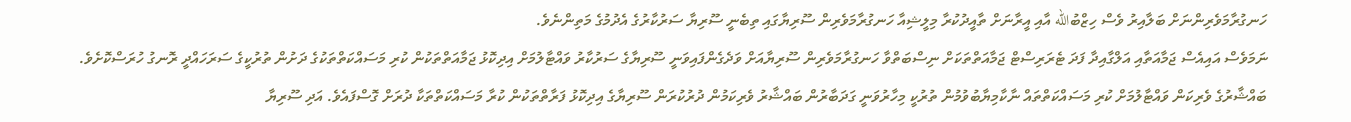ހަނގުރާމަވެރިންނަށް ބަލާއިރު ވެސް ހިޒްބުالله އާއި އީރާނަށް ތާއީދުކުރާ މިލީޝިއާ ހަނގުރާމަވެރިން ސޫރިޔާގައި ތިބެނީ ސޫރިޔާ ސަރުކާރުގެ އެދުމުގެ މަތިންނެވެ.
ނަމަވެސް އައިއެސް ޖަމާއަތާއި އަލްގާއިދާ ފަދަ ޓެރަރިސްޓް ޖަމާއަތްތަކަށް ނިސްބަތްވާ ހަނގުރާމަވެރިން ސޫރިޔާއަށް ވަދެގެންފައިވަނީ ސޫރިޔާގެ ސަރުކާރު ވައްޓާލުމަށް އިދިކޮޅު ޖަމާއަތްތަކުން ކުރި މަސައްކަތްތަކުގެ ދަށުން ތުރުކީގެ ސަރަހައްދީ ރޮނގު ހުރަސްކޮށެވެ.
ބައްޝާރުގެ ވެރިކަން ވައްޓާލުމަށް ކުރި މަސައްކަތްތައް ނާކާމިޔާބުވުމުން ތުރުކީ މިހާރުވަނީ ގަދަބާރުން ބައްޝާރު ވެރިކަމުން ދުރުކުރަން ސޫރިޔާގެ އިދިކޮޅު ފަރާތްތަކުން ކުރާ މަސައްކަތްތަކާ ދުރަށް ގޮސްފައެވެ. އަދި ސޫރިޔާ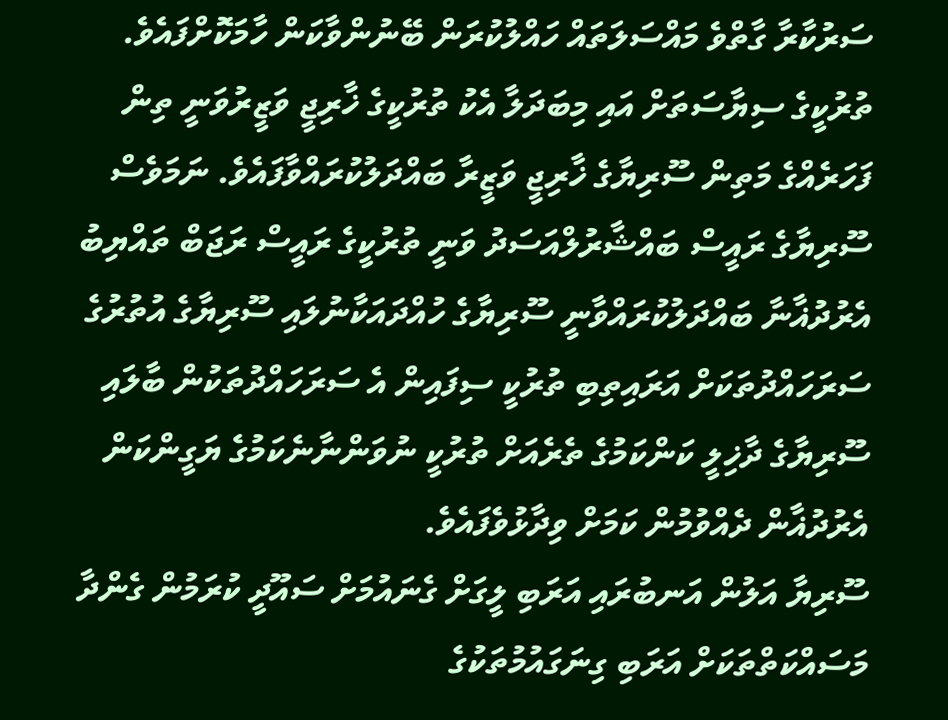ސަރުކާރާ ގާތްވެ މައްސަލަތައް ހައްލުކުރަން ބޭނުންވާކަން ހާމަކޮށްފައެވެ.
ތުރުކީގެ ސިޔާސަތަށް އައި މިބަދަލާ އެކު ތުރުކީގެ ޚާރިޖީ ވަޒީރުވަނީ ތިން ފަހަރެއްގެ މަތިން ސޫރިޔާގެ ޚާރިޖީ ވަޒީރާ ބައްދަލުކުރައްވާފައެވެ. ނަމަވެސް ސޫރިޔާގެ ރައީސް ބައްޝާރުލްއަސަދު ވަނީ ތުރުކީގެ ރައީސް ރަޖަބް ތައްޔިބު އެރުދުޣާނާ ބައްދަލުކުރައްވާނީ ސޫރިޔާގެ ހުއްދައަކާނުލައި ސޫރިޔާގެ އުތުރުގެ ސަރަހައްދުތަކަށް އަރައިތިބި ތުރުކީ ސިފައިން އެ ސަރަހައްދުތަކުން ބާލައި ސޫރިޔާގެ ދާޚިލީ ކަންކަމުގެ ތެރެއަށް ތުރުކީ ނުވަންނާނެކަމުގެ ޔަގީންކަން އެރުދުޣާން ދެއްވުމުން ކަމަށް ވިދާޅުވެފައެވެ.
ސޫރިޔާ އަލުން އަނބުރައި އަރަބި ލީގަށް ގެނައުމަށް ސައޫދީ ކުރަމުން ގެންދާ މަސައްކަތްތަކަށް އަރަބި ގިނަގައުމުތަކުގެ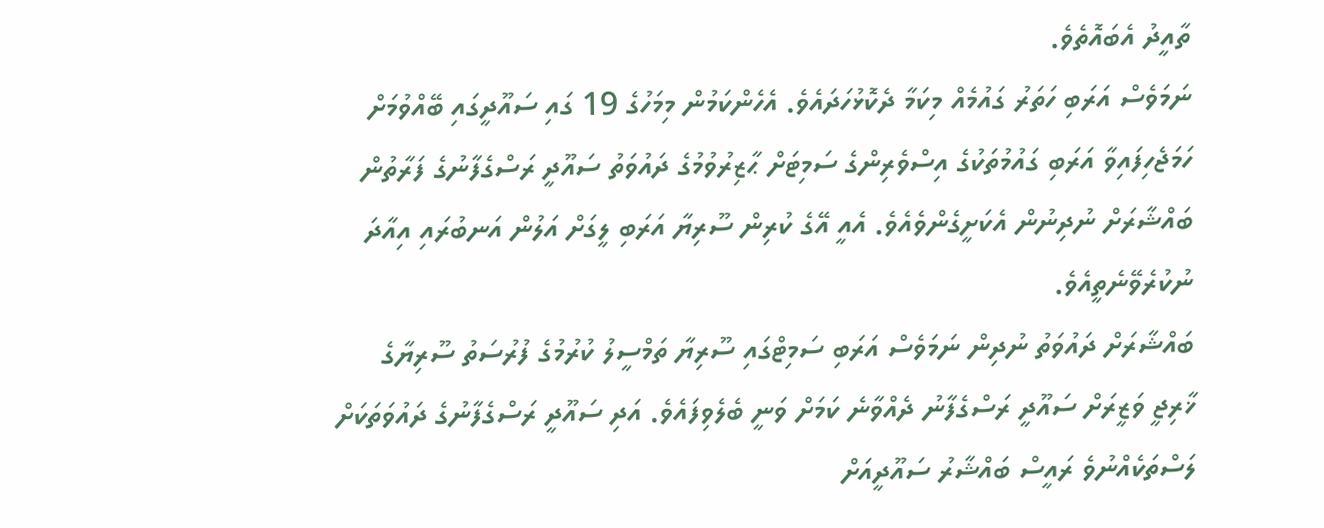ތާއީދު އެބައޮތެވެ.
ނަމަވެސް އަރަބި ހަތަރު ގައުމެއް މިކަމާ ދެކޮޅުހަދައެވެ. އެހެންކަމުން މިމަހުގެ 19 ގައި ސައޫދީގައި ބޭއްވުމަށް ހަމަޖެހިފައިވާ އަރަބި ގައުމުތަކުގެ އިސްވެރިންގެ ސަމިޓަށް ޙާޒިރުވުމުގެ ދައުވަތު ސައޫދީ ރަސްގެފާނުގެ ފަރާތުން ބައްޝާރަށް ނުދިނުން އެކަށީގެންވެއެވެ. އެއީ އޭގެ ކުރިން ސޫރިޔާ އަރަބި ލީގަށް އަލުން އަނބުރައި އިއާދަ ނުކުރެވޭނެތީއެވެ.
ބައްޝާރަށް ދައުވަތު ނުދިން ނަމަވެސް އަރަބި ސަމިޓްގައި ސޫރިޔާ ތަމްސީލު ކުރުމުގެ ފުރުސަތު ސޫރިޔާގެ ޚާރިޖީ ވަޒީރަށް ސައޫދީ ރަސްގެފާނު ދެއްވާނެ ކަމަށް ވަނީ ބެލެވިފައެވެ. އަދި ސައޫދީ ރަސްގެފާނުގެ ދައުވަތަކަށް ލަސްތަކެއްނުވެ ރައީސް ބައްޝާރު ސައޫދީއަށް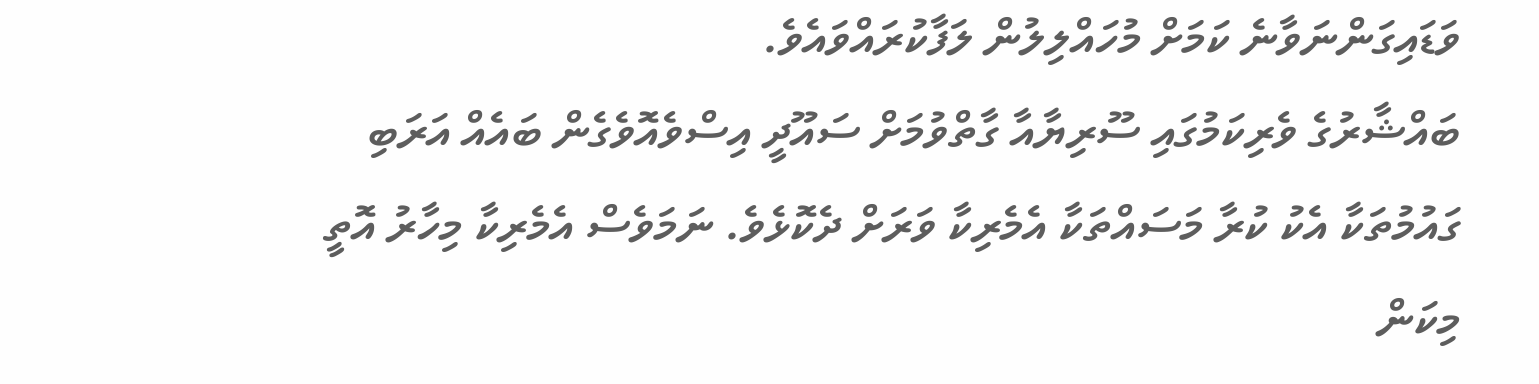ވަޑައިގަންނަވާނެ ކަމަށް މުހައްލިލުން ލަފާކުރައްވައެވެ.
ބައްޝާރުގެ ވެރިކަމުގައި ސޫރިޔާއާ ގާތްވުމަށް ސައޫދީ އިސްވެއޮވެގެން ބައެއް އަރަބި ގައުމުތަކާ އެކު ކުރާ މަސައްތަކާ އެމެރިކާ ވަރަށް ދެކޮޅެވެ. ނަމަވެސް އެމެރިކާ މިހާރު އޮތީ މިކަން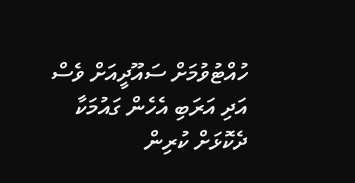ހުއްޓުވުމަށް ސައޫދީއަށް ވެސް އަދި އަރަބި އެހެން ގައުމަކާ ދެކޮޅަށް ކުރިން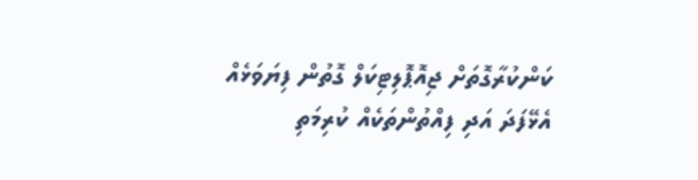ކަންކުރާގޮތަށް ޖިއޮޕޮލިޓިކަލް ގޮތުން ފިޔަވަޅެއް އެޅޭފަދަ އަދި ފިއްތުންތަކެއް ކުރިމަތި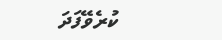ކުރެވޭފަދަ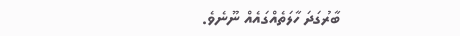ބާރުގަދަ ހާލަތެއްގައެއް ނޫނެވެ.